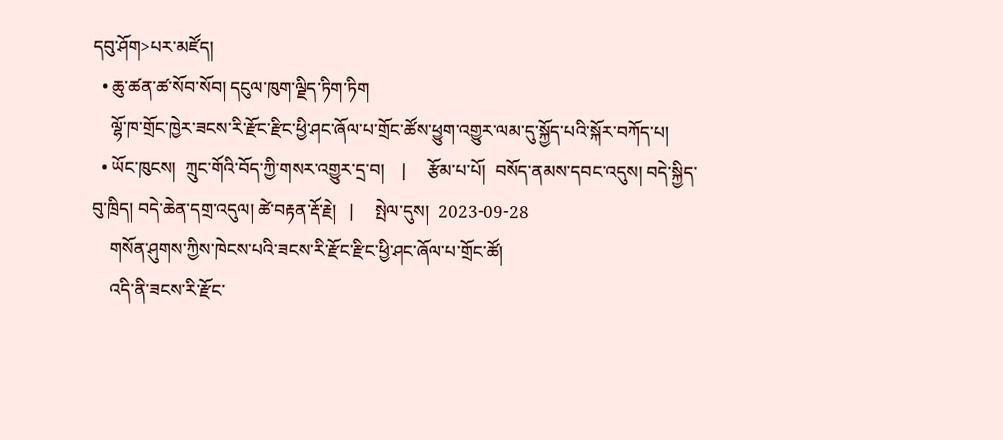དབུ་ཤོག>པར་མཛོད།
  • ཆུ་ཚན་ཚ་སོབ་སོབ། དངུལ་ཁུག་ལྗིད་ཏིག་ཏིག
    ལྷོ་ཁ་གྲོང་ཁྱེར་ཟངས་རི་རྫོང་རྫིང་ཕྱི་ཤང་ཞོལ་པ་གྲོང་ཚོས་ཕྱུག་འགྱུར་ལམ་དུ་སྐྱོད་པའི་སྐོར་བཀོད་པ།
  • ཡོང་ཁུངས།  ཀྲུང་གོའི་བོད་ཀྱི་གསར་འགྱུར་དྲ་བ།    |     རྩོམ་པ་པོ།  བསོད་ནམས་དབང་འདུས། བདེ་སྐྱིད་བུ་ཁྲིད། བདེ་ཆེན་དགྲ་འདུལ། ཚེ་བརྟན་རྡོ་རྗེ།   |     སྤེལ་དུས།  2023-09-28
    གསོན་ཤུགས་ཀྱིས་ཁེངས་པའི་ཟངས་རི་རྫོང་རྫིང་ཕྱི་ཤང་ཞོལ་པ་གྲོང་ཚོ།
    འདི་ནི་ཟངས་རི་རྫོང་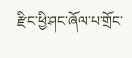རྫིང་ཕྱི་ཤང་ཞོལ་པ་གྲོང་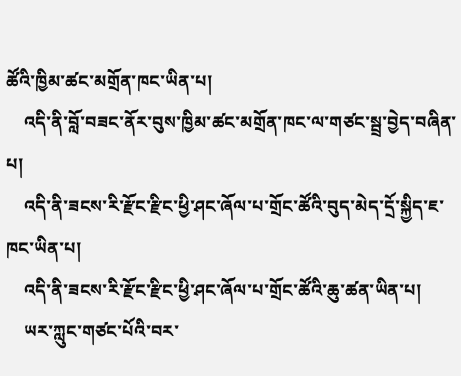ཚོའི་ཁྱིམ་ཚང་མགྲོན་ཁང་ཡིན་པ།
    འདི་ནི་བློ་བཟང་ནོར་བུས་ཁྱིམ་ཚང་མགྲོན་ཁང་ལ་གཙང་སྦྲ་བྱེད་བཞིན་པ།
    འདི་ནི་ཟངས་རི་རྫོང་རྫིང་ཕྱི་ཤང་ཞོལ་པ་གྲོང་ཚོའི་བུད་མེད་དྲོ་སྐྱིད་ཇ་ཁང་ཡིན་པ།
    འདི་ནི་ཟངས་རི་རྫོང་རྫིང་ཕྱི་ཤང་ཞོལ་པ་གྲོང་ཚོའི་ཆུ་ཚན་ཡིན་པ།
    ཡར་ཀླུང་གཙང་པོའི་བར་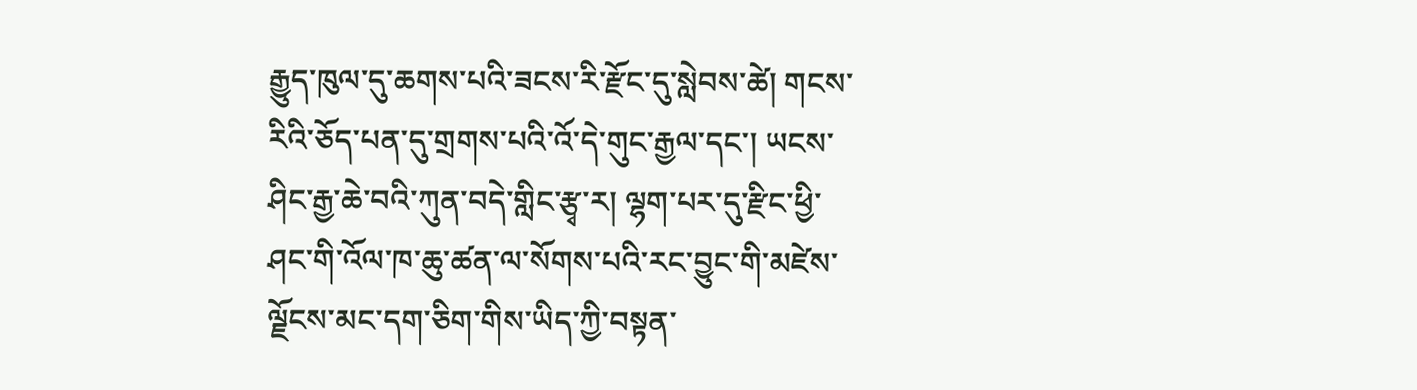རྒྱུད་ཁུལ་དུ་ཆགས་པའི་ཟངས་རི་རྫོང་དུ་སླེབས་ཚེ། གངས་རིའི་ཅོད་པན་དུ་གྲགས་པའི་འོ་དེ་གུང་རྒྱལ་དང་། ཡངས་ཤིང་རྒྱ་ཆེ་བའི་ཀུན་བདེ་གླིང་རྩྭ་ར། ལྷག་པར་དུ་རྫིང་ཕྱི་ཤང་གི་འོལ་ཁ་ཆུ་ཚན་ལ་སོགས་པའི་རང་བྱུང་གི་མཛེས་ལྗོངས་མང་དག་ཅིག་གིས་ཡིད་ཀྱི་བསྟན་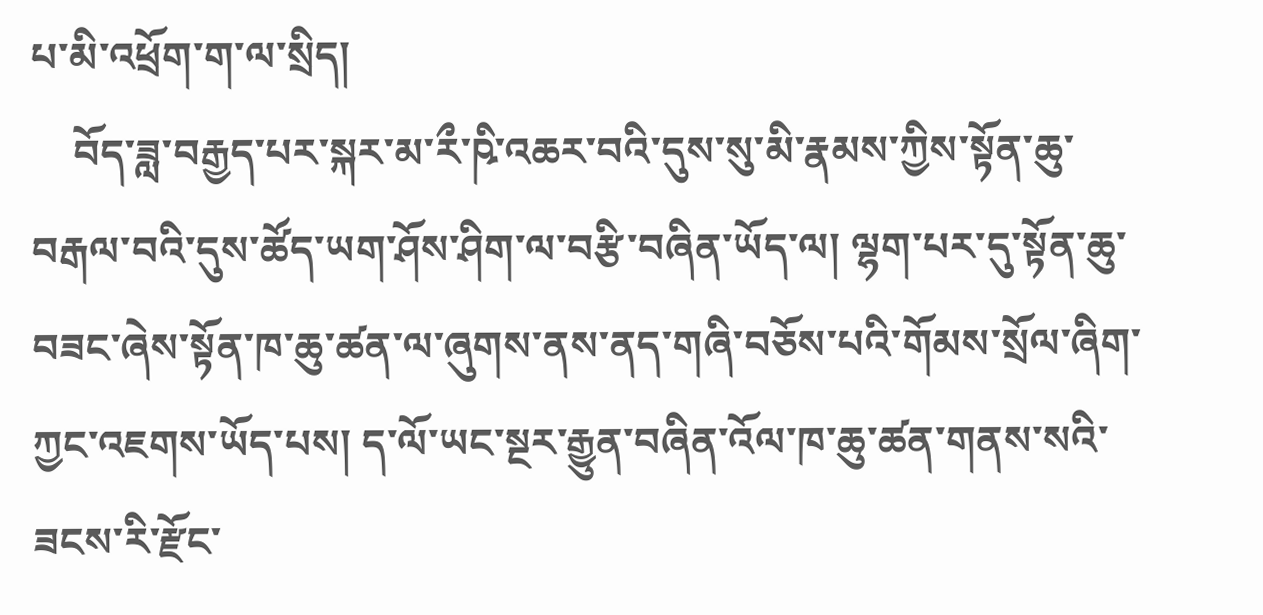པ་མི་འཕྲོག་ག་ལ་སྲིད།
    བོད་ཟླ་བརྒྱད་པར་སྐར་མ་རྀ་ཥི་འཆར་བའི་དུས་སུ་མི་རྣམས་ཀྱིས་སྟོན་ཆུ་བརྒལ་བའི་དུས་ཚོད་ཡག་ཤོས་ཤིག་ལ་བརྩི་བཞིན་ཡོད་ལ། ལྷག་པར་དུ་སྟོན་ཆུ་བཟང་ཞེས་སྟོན་ཁ་ཆུ་ཚན་ལ་ཞུགས་ནས་ནད་གཞི་བཅོས་པའི་གོམས་སྲོལ་ཞིག་ཀྱང་འཇགས་ཡོད་པས། ད་ལོ་ཡང་སྔར་རྒྱུན་བཞིན་འོལ་ཁ་ཆུ་ཚན་གནས་སའི་ཟངས་རི་རྫོང་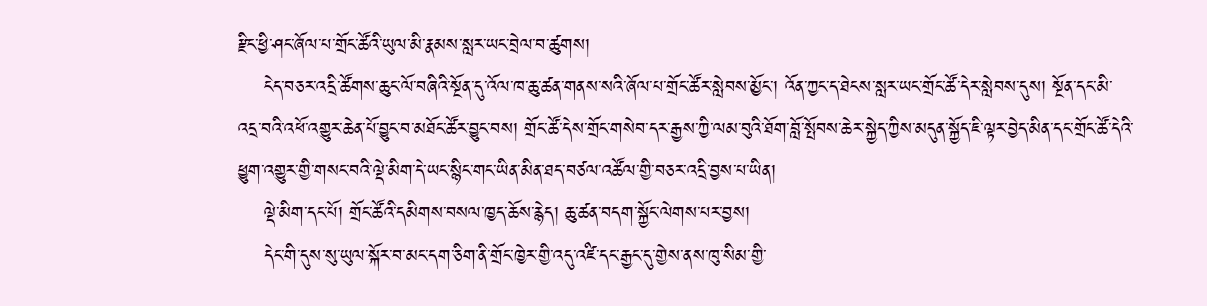རྫིང་ཕྱི་ཤང་ཞོལ་པ་གྲོང་ཚོའི་ཡུལ་མི་རྣམས་སླར་ཡང་བྲེལ་བ་ཚུགས།
    ངེད་བཅར་འདྲི་ཚོགས་ཆུང་ལོ་བཞིའི་སྔོན་དུ་འོལ་ཁ་ཆུ་ཚན་གནས་སའི་ཞོལ་པ་གྲོང་ཚོར་སླེབས་མྱོང་། འོན་ཀྱང་ད་ཐེངས་སླར་ཡང་གྲོང་ཚོ་དེར་སླེབས་དུས། སྔོན་དང་མི་འདྲ་བའི་འཕོ་འགྱུར་ཆེན་པོ་བྱུང་བ་མཐོང་ཚོར་བྱུང་བས། གྲོང་ཚོ་དེས་གྲོང་གསེབ་དར་རྒྱས་ཀྱི་ལམ་བུའི་ཐོག་བློ་སྤོབས་ཆེར་སྐྱེད་ཀྱིས་མདུན་སྐྱོད་ཇི་ལྟར་བྱེད་མིན་དང་གྲོང་ཚོ་དེའི་ཕྱུག་འགྱུར་གྱི་གསང་བའི་ལྡེ་མིག་དེ་ཡང་སྙིང་གང་ཡིན་མིན་ཐད་བཙལ་འཚོལ་གྱི་བཅར་འདྲི་བྱས་པ་ཡིན།
    ལྡེ་མིག་དང་པོ། གྲོང་ཚོའི་དམིགས་བསལ་ཁྱད་ཆོས་རྙེད། ཆུ་ཚན་བདག་སྐྱོང་ལེགས་པར་བྱས།
    དེང་གི་དུས་སུ་ཡུལ་སྐོར་བ་མང་དག་ཅིག་ནི་གྲོང་ཁྱེར་གྱི་འདུ་འཛི་དང་རྒྱང་དུ་གྱེས་ནས་ཁུ་སིམ་གྱི་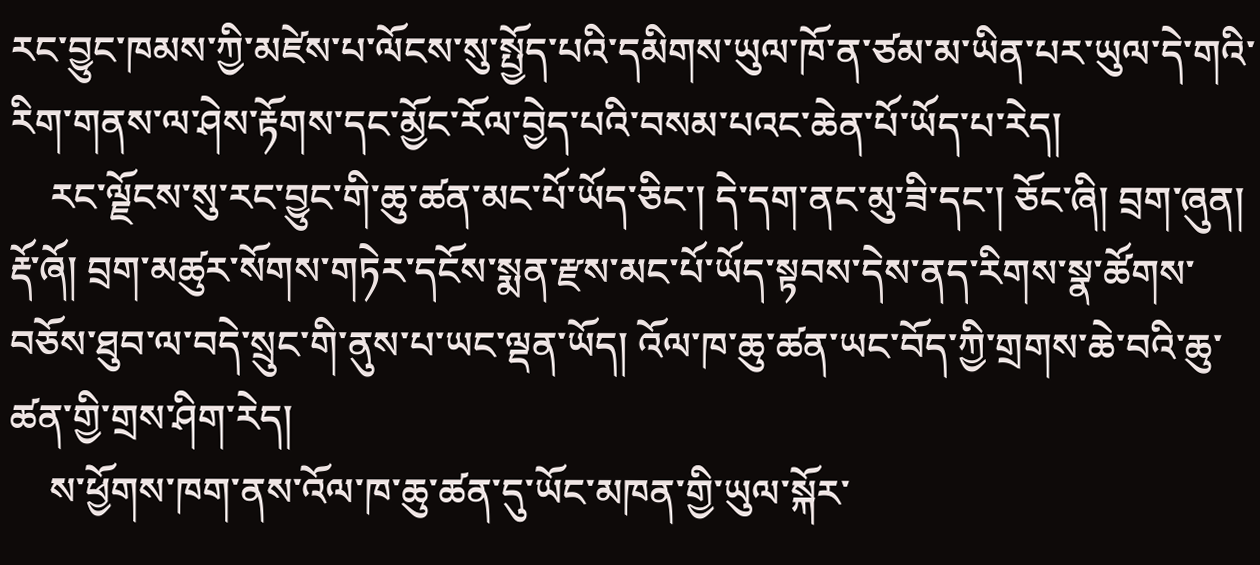རང་བྱུང་ཁམས་ཀྱི་མཛེས་པ་ལོངས་སུ་སྤྱོད་པའི་དམིགས་ཡུལ་ཁོ་ན་ཙམ་མ་ཡིན་པར་ཡུལ་དེ་གའི་རིག་གནས་ལ་ཤེས་རྟོགས་དང་མྱོང་རོལ་བྱེད་པའི་བསམ་པའང་ཆེན་པོ་ཡོད་པ་རེད།
    རང་ལྗོངས་སུ་རང་བྱུང་གི་ཆུ་ཚན་མང་པོ་ཡོད་ཅིང་། དེ་དག་ནང་མུ་ཟི་དང་། ཅོང་ཞི། བྲག་ཞུན། རྡོ་ཞོ། བྲག་མཚུར་སོགས་གཏེར་དངོས་སྨན་རྫས་མང་པོ་ཡོད་སྟབས་དེས་ནད་རིགས་སྣ་ཚོགས་བཅོས་ཐུབ་ལ་བདེ་སྲུང་གི་ནུས་པ་ཡང་ལྡན་ཡོད། འོལ་ཁ་ཆུ་ཚན་ཡང་བོད་ཀྱི་གྲགས་ཆེ་བའི་ཆུ་ཚན་གྱི་གྲས་ཤིག་རེད།
    ས་ཕྱོགས་ཁག་ནས་འོལ་ཁ་ཆུ་ཚན་དུ་ཡོང་མཁན་གྱི་ཡུལ་སྐོར་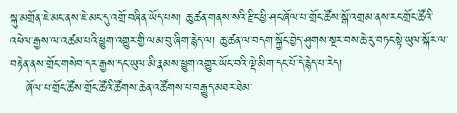སྐུ་མགྲོན་ཇེ་མང་ནས་ཇེ་མང་དུ་འགྲོ་བཞིན་ཡོད་པས། ཆུ་ཚན་གནས་སའི་རྫིང་ཕྱི་ཤང་ཞོལ་པ་གྲོང་ཚོས་སྒོ་འགྲམ་ནས་རང་གྲོང་ཚོའི་འཕེལ་རྒྱས་ལ་འཚམ་པའི་ཕྱུག་འགྱུར་གྱི་ལམ་བུ་ཞིག་རྙེད་ལ། ཆུ་ཚན་ལ་བདག་སྐྱོང་བྱེད་ཤུགས་སྔར་བས་ཆེ་རུ་བཏང་སྟེ་ཡུལ་སྐོར་ལ་བརྟེན་ནས་གྲོང་གསེབ་དར་རྒྱས་དང་ཡུལ་མི་རྣམས་ཕྱུག་འགྱུར་ཡོང་བའི་ལྡེ་མིག་དང་པོ་དེ་རྙེད་པ་རེད།
    ཞོལ་པ་གྲོང་ཚོས་གྲོང་ཚོའི་ཚོགས་ཆེན་འཚོགས་པ་བརྒྱུད་མཐར་ཐེམ་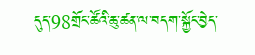དུད་98གྲོང་ཚོའི་ཆུ་ཚན་ལ་བདག་སྐྱོང་བྱེད་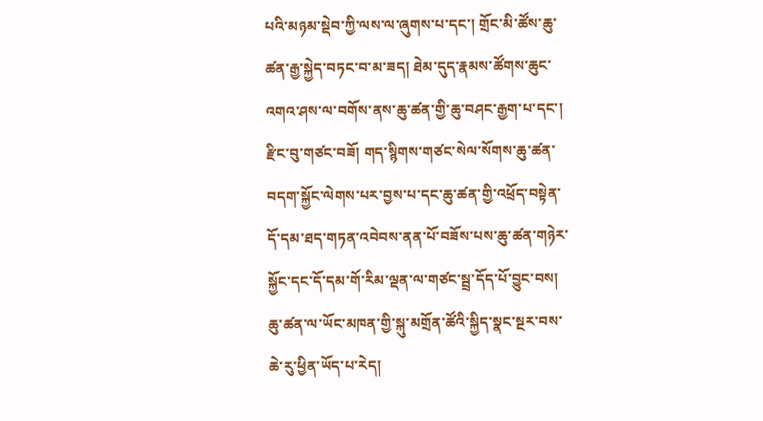པའི་མཉམ་སྡེབ་ཀྱི་ལས་ལ་ཞུགས་པ་དང་། གྲོང་མི་ཚོས་ཆུ་ཚན་རྒྱ་སྐྱེད་བཏང་བ་མ་ཟད། ཐེམ་དུད་རྣམས་ཚོགས་ཆུང་འགའ་ཤས་ལ་བགོས་ནས་ཆུ་ཚན་གྱི་ཆུ་བཤང་རྒྱག་པ་དང་། རྫིང་བུ་གཙང་བཟོ། གད་སྙིགས་གཙང་སེལ་སོགས་ཆུ་ཚན་བདག་སྐྱོང་ལེགས་པར་བྱས་པ་དང་ཆུ་ཚན་གྱི་འཕྲོད་བསྟེན་དོ་དམ་ཐད་གཏན་འབེབས་ནན་པོ་བཟོས་པས་ཆུ་ཚན་གཉེར་སྐྱོང་དང་དོ་དམ་གོ་རིམ་ལྡན་ལ་གཙང་སྦྲ་དོད་པོ་བྱུང་བས། ཆུ་ཚན་ལ་ཡོང་མཁན་གྱི་སྐུ་མགྲོན་ཚོའི་སྐྱིད་སྣང་སྔར་བས་ཆེ་རུ་ཕྱིན་ཡོད་པ་རེད།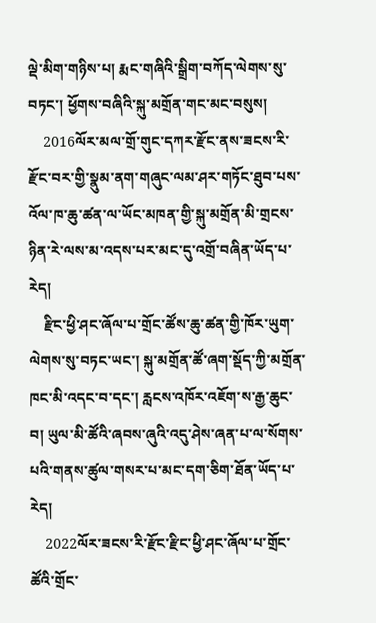ལྡེ་མིག་གཉིས་པ། རྨང་གཞིའི་སྒྲིག་བཀོད་ལེགས་སུ་བཏང་། ཕྱོགས་བཞིའི་སྐུ་མགྲོན་གང་མང་བསུས།
    2016ལོར་མལ་གྲོ་གུང་དཀར་རྫོང་ནས་ཟངས་རི་རྫོང་བར་གྱི་སྣུམ་ནག་གཞུང་ལམ་ཤར་གཏོང་ཐུབ་པས་འོལ་ཁ་ཆུ་ཚན་ལ་ཡོང་མཁན་གྱི་སྐུ་མགྲོན་མི་གྲངས་ཉིན་རེ་ལས་མ་འདས་པར་མང་དུ་འགྲོ་བཞིན་ཡོད་པ་རེད།
    རྫིང་ཕྱི་ཤང་ཞོལ་པ་གྲོང་ཚོས་ཆུ་ཚན་གྱི་ཁོར་ཡུག་ལེགས་སུ་བཏང་ཡང་། སྐུ་མགྲོན་ཚོ་ཞག་སྡོད་ཀྱི་མགྲོན་ཁང་མི་འདང་བ་དང་། རླངས་འཁོར་འཇོག་ས་རྒྱ་ཆུང་བ། ཡུལ་མི་ཚོའི་ཞབས་ཞུའི་འདུ་ཤེས་ཞན་པ་ལ་སོགས་པའི་གནས་ཚུལ་གསར་པ་མང་དག་ཅིག་ཐོན་ཡོད་པ་རེད།
    2022ལོར་ཟངས་རི་རྫོང་རྫིང་ཕྱི་ཤང་ཞོལ་པ་གྲོང་ཚོའི་གྲོང་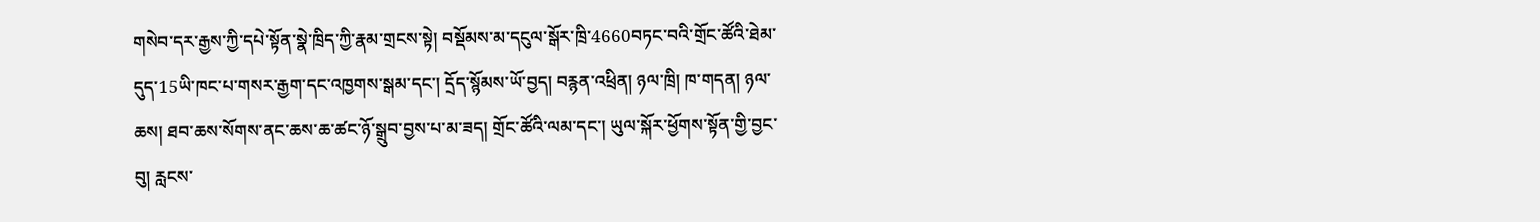གསེབ་དར་རྒྱས་ཀྱི་དཔེ་སྟོན་སྣེ་ཁྲིད་ཀྱི་རྣམ་གྲངས་སྟེ། བསྡོམས་མ་དངུལ་སྒོར་ཁྲི་4660བཏང་བའི་གྲོང་ཚོའི་ཐེམ་དུད་15ཡི་ཁང་པ་གསར་རྒྱག་དང་འཁྱགས་སྒམ་དང་། དྲོད་སྙོམས་ཡོ་བྱད། བརྙན་འཕྲིན། ཉལ་ཁྲི། ཁ་གདན། ཉལ་ཆས། ཐབ་ཆས་སོགས་ནང་ཆས་ཆ་ཚང་ཉོ་སྒྲུབ་བྱས་པ་མ་ཟད། གྲོང་ཚོའི་ལམ་དང་། ཡུལ་སྐོར་ཕྱོགས་སྟོན་གྱི་བྱང་བུ། རླངས་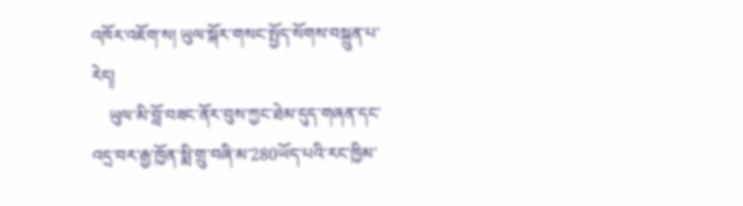འཁོར་འཇོག་ས། ཡུལ་སྐོར་གསང་སྤྱོད་སོགས་བསྐྲུན་པ་རེད།
    ཡུལ་མི་བློ་བཟང་ནོར་བུས་ཀྱང་ཐེམ་དུད་གཞན་དང་འདྲ་བར་རྒྱ་ཁྱོན་སྨི་གྲུ་བཞི་མ་280ཡོད་པའི་རང་ཁྱིམ་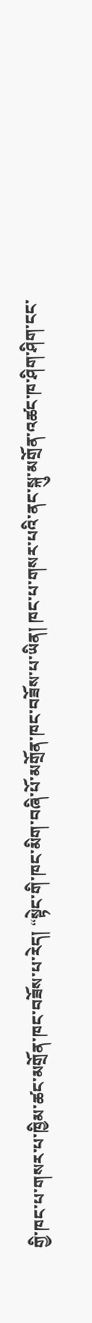གྱི་ཁང་པ་གསར་པ་ཁྱིམ་ཚང་མགྲོན་ཁང་བཟོས་པ་རེད། “སྟེང་གི་ཁང་མིག་བཞི་པོ་མགྲོན་ཁང་བཟོས་པ་ཡིན། ཁང་པ་གསར་པའི་ནང་སྐུ་མགྲོན་འཚང་ཁ་ཤིག་ཤིག་ངང་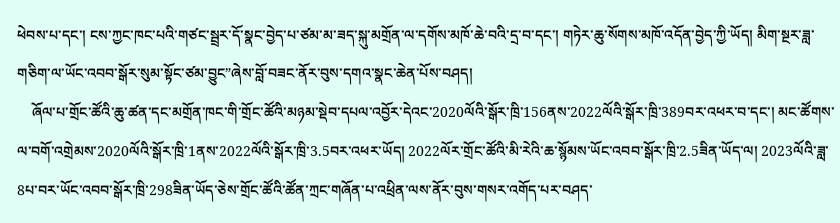ཕེབས་པ་དང་། ངས་ཀྱང་ཁང་པའི་གཙང་སྦྲར་དོ་སྣང་བྱེད་པ་ཙམ་མ་ཟད་སྐུ་མགྲོན་ལ་དགོས་མཁོ་ཆེ་བའི་དྲ་བ་དང་། གཏེར་ཆུ་སོགས་མཁོ་འདོན་བྱེད་ཀྱི་ཡོད། མིག་སྔར་ཟླ་གཅིག་ལ་ཡོང་འབབ་སྒོར་སུམ་སྟོང་ཙམ་བྱུང”ཞེས་བློ་བཟང་ནོར་བུས་དགའ་སྣང་ཆེན་པོས་བཤད།
    ཞོལ་པ་གྲོང་ཚོའི་ཆུ་ཚན་དང་མགྲོན་ཁང་གི་གྲོང་ཚོའི་མཉམ་སྡེབ་དཔལ་འབྱོར་དེའང་2020ལོའི་སྒོར་ཁྲི་156ནས་2022ལོའི་སྒོར་ཁྲི་389བར་འཕར་བ་དང་། མང་ཚོགས་ལ་བགོ་འགྲེམས་2020ལོའི་སྒོར་ཁྲི་1ནས་2022ལོའི་སྒོར་ཁྲི་3.5བར་འཕར་ཡོད། 2022ལོར་གྲོང་ཚོའི་མི་རེའི་ཆ་སྙོམས་ཡོང་འབབ་སྒོར་ཁྲི་2.5ཟིན་ཡོད་ལ། 2023ལོའི་ཟླ་8པ་བར་ཡོང་འབབ་སྒོར་ཁྲི་298ཟིན་ཡོད་ཅེས་གྲོང་ཚོའི་ཚོན་ཀྲང་གཞོན་པ་འཕྲིན་ལས་ནོར་བུས་གསར་འགོད་པར་བཤད་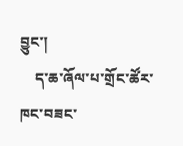བྱུང་།
    ད་ཆ་ཞོལ་པ་གྲོང་ཚོར་ཁང་བཟང་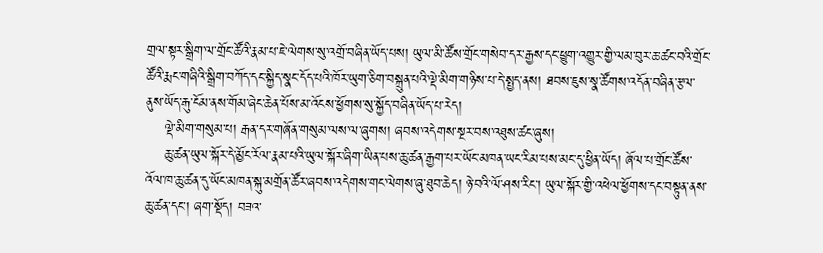གྲལ་སྟར་སྒྲིག་ལ་གྲོང་ཚོའི་རྣམ་པ་ཇེ་ལེགས་སུ་འགྲོ་བཞིན་ཡོད་པས། ཡུལ་མི་ཚོས་གྲོང་གསེབ་དར་རྒྱས་དང་ཕྱུག་འགྱུར་གྱི་ལམ་བུར་ཆ་ཚང་བའི་གྲོང་ཚོའི་རྨང་གཞིའི་སྒྲིག་བཀོད་དང་སྐྱིད་སྣང་དོད་པའི་ཁོར་ཡུག་ཅིག་བསྐྲུན་པའི་ལྡེ་མིག་གཉིས་པ་དེ་སྤྱད་ནས། ཐབས་ཇུས་སྣ་ཚོགས་འདོན་བཞིན་རྩལ་ནུས་ཡོད་རྒུ་ངོམ་ནས་གོམ་ཞེང་ཆེན་པོས་མ་འོངས་ཕྱོགས་སུ་སྐྱོད་བཞིན་ཡོད་པ་རེད།
    ལྡེ་མིག་གསུམ་པ། རྒན་དར་གཞོན་གསུམ་ལས་ལ་ཞུགས། ཞབས་འདེགས་སྔར་བས་འཐུས་ཚང་ཞུས།
    ཆུ་ཚན་ཡུལ་སྐོར་དེ་མྱོང་རོལ་རྣམ་པའི་ཡུལ་སྐོར་ཞིག་ཡིན་པས་ཆུ་ཚན་རྒྱག་པར་ཡོང་མཁན་ཡང་རིམ་པས་མང་དུ་ཕྱིན་ཡོད། ཞོལ་པ་གྲོང་ཚོས་འོལ་ཁ་ཆུ་ཚན་དུ་ཡོང་མཁན་སྐུ་མགྲོན་ཚོར་ཞབས་འདེགས་གང་ལེགས་ཞུ་ཐུབ་ཆེད། ཉེ་བའི་ལོ་ཤས་རིང་། ཡུལ་སྐོར་གྱི་འཕེལ་ཕྱོགས་དང་བསྟུན་ནས་ཆུ་ཚན་དང་། ཞག་སྡོད། བཟའ་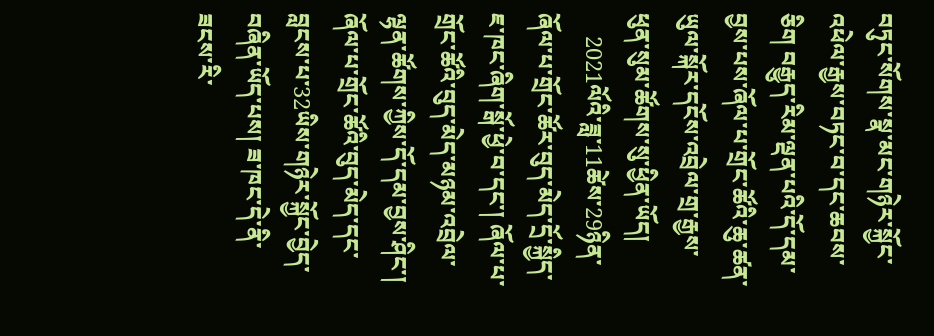བཏུང་སོགས་སྣ་མང་གཉེར་སྐྱོང་འཕེལ་རྒྱས་བཏང་བ་དང་ཆབས་ཅིག བརྒྱུད་རིམ་ལྡན་པའི་དོ་དམ་བྱས་པས་ཞོལ་པ་གྲོང་ཚོའི་ཆུ་ཚན་ཡུལ་སྐོར་དངོས་འབྲེལ་གྲ་རྒྱས་ཕུན་སུམ་ཚོགས་སུ་ཕྱིན་ཡོད།
    2021ལོའི་ཟླ་11ཚེས་29ཉིན་ཞོལ་པ་གྲོང་ཚོར་བུད་མེད་དྲོ་སྐྱིད་ཇ་ཁང་ཞིག་སྒོ་ཕྱེ་བ་དང་། ཞོལ་པ་གྲོང་ཚོའི་བུད་མེད་མཉམ་འབྲེལ་ལྷན་ཚོགས་ཀྱིས་དོ་དམ་བྱས་ཤིང་། ཞོལ་པ་གྲོང་ཚོའི་བུད་མེད་དང་བླངས་པ་32ཡིས་གཉེར་སྐྱོང་བྱེད་བཞིན་ཡོད་པས། ཟ་ཁང་དེ་ནི་ཟངས་རི་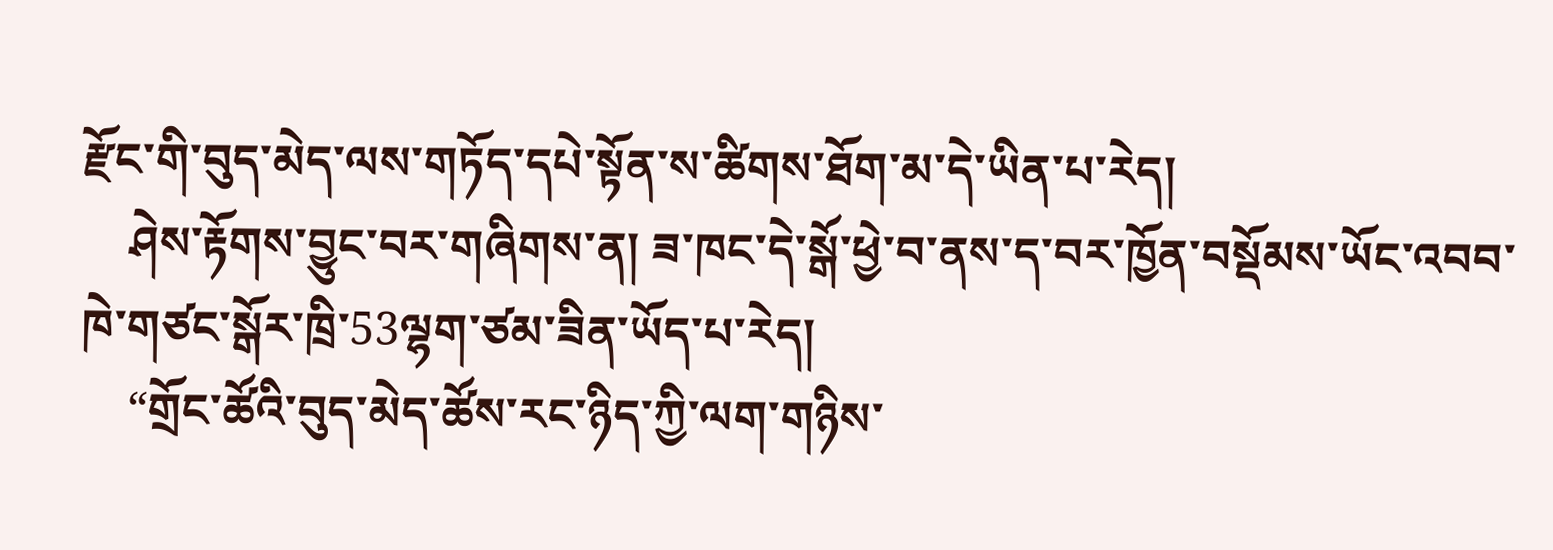རྫོང་གི་བུད་མེད་ལས་གཏོད་དཔེ་སྟོན་ས་ཚིགས་ཐོག་མ་དེ་ཡིན་པ་རེད།
    ཤེས་རྟོགས་བྱུང་བར་གཞིགས་ན། ཟ་ཁང་དེ་སྒོ་ཕྱེ་བ་ནས་ད་བར་ཁྱོན་བསྡོམས་ཡོང་འབབ་ཁེ་གཙང་སྒོར་ཁྲི་53ལྷག་ཙམ་ཟིན་ཡོད་པ་རེད།
    “གྲོང་ཚོའི་བུད་མེད་ཚོས་རང་ཉིད་ཀྱི་ལག་གཉིས་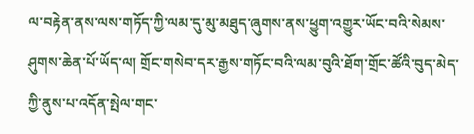ལ་བརྟེན་ནས་ལས་གཏོད་ཀྱི་ལམ་དུ་མུ་མཐུད་ཞུགས་ནས་ཕྱུག་འགྱུར་ཡོང་བའི་སེམས་ཤུགས་ཆེན་པོ་ཡོད་ལ། གྲོང་གསེབ་དར་རྒྱས་གཏོང་བའི་ལམ་བུའི་ཐོག་གྲོང་ཚོའི་བུད་མེད་ཀྱི་ནུས་པ་འདོན་སྤེལ་གང་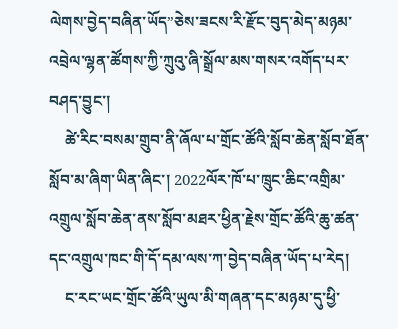ལེགས་བྱེད་བཞིན་ཡོད”ཅེས་ཟངས་རི་རྫོང་བུད་མེད་མཉམ་འབྲེལ་ལྷན་ཚོགས་ཀྱི་ཀྲུའུ་ཞི་སྒྲོལ་མས་གསར་འགོད་པར་བཤད་བྱུང་།
    ཚེ་རིང་བསམ་གྲུབ་ནི་ཞོལ་པ་གྲོང་ཚོའི་སློབ་ཆེན་སློབ་ཐོན་སློབ་མ་ཞིག་ཡིན་ཞིང་། 2022ལོར་ཁོ་པ་ཁྲུང་ཆིང་འགྲིམ་འགྲུལ་སློབ་ཆེན་ནས་སློབ་མཐར་ཕྱིན་རྗེས་གྲོང་ཚོའི་ཆུ་ཚན་དང་འགྲུལ་ཁང་གི་དོ་དམ་ལས་ཀ་བྱེད་བཞིན་ཡོད་པ་རེད།
    ང་རང་ཡང་གྲོང་ཚོའི་ཡུལ་མི་གཞན་དང་མཉམ་དུ་ཕྱི་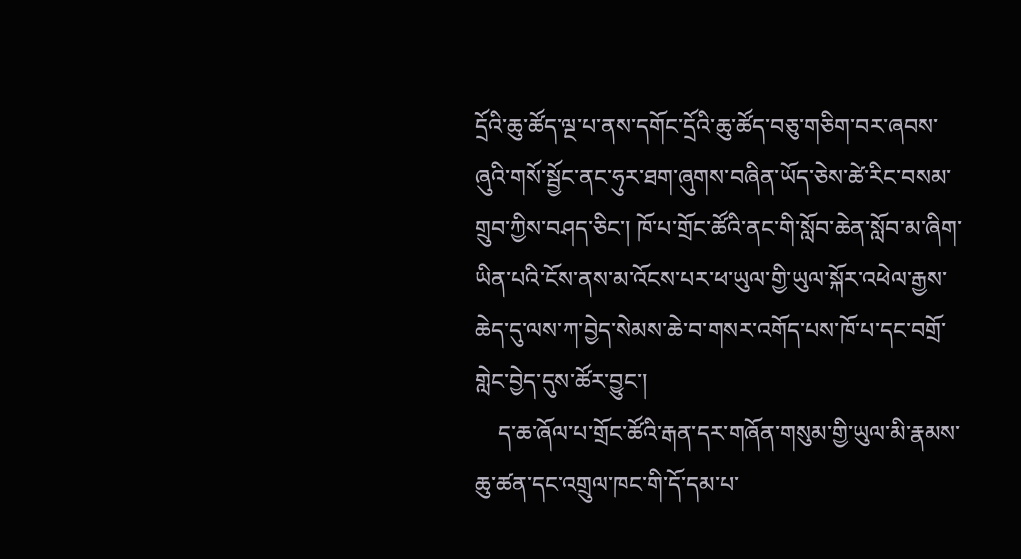དྲོའི་ཆུ་ཚོད་ལྔ་པ་ནས་དགོང་དྲོའི་ཆུ་ཚོད་བཅུ་གཅིག་བར་ཞབས་ཞུའི་གསོ་སྦྱོང་ནང་ཧུར་ཐག་ཞུགས་བཞིན་ཡོད་ཅེས་ཚེ་རིང་བསམ་གྲུབ་ཀྱིས་བཤད་ཅིང་། ཁོ་པ་གྲོང་ཚོའི་ནང་གི་སློབ་ཆེན་སློབ་མ་ཞིག་ཡིན་པའི་ངོས་ནས་མ་འོངས་པར་ཕ་ཡུལ་གྱི་ཡུལ་སྐོར་འཕེལ་རྒྱས་ཆེད་དུ་ལས་ཀ་བྱེད་སེམས་ཆེ་བ་གསར་འགོད་པས་ཁོ་པ་དང་བགྲོ་གླེང་བྱེད་དུས་ཚོར་བྱུང་།
    ད་ཆ་ཞོལ་པ་གྲོང་ཚོའི་རྒན་དར་གཞོན་གསུམ་གྱི་ཡུལ་མི་རྣམས་ཆུ་ཚན་དང་འགྲུལ་ཁང་གི་དོ་དམ་པ་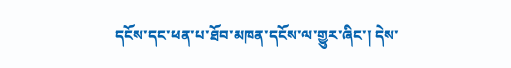དངོས་དང་ཕན་པ་ཐོབ་མཁན་དངོས་ལ་གྱུར་ཞིང་། དེས་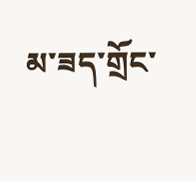མ་ཟད་གྲོང་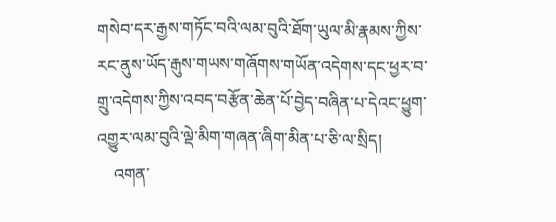གསེབ་དར་རྒྱས་གཏོང་བའི་ལམ་བུའི་ཐོག་ཡུལ་མི་རྣམས་ཀྱིས་རང་ནུས་ཡོད་རྒུས་གཡས་གཞོགས་གཡོན་འདེགས་དང་ཕྱར་བ་གྲུ་འདེགས་ཀྱིས་འབད་བརྩོན་ཆེན་པོ་བྱེད་བཞིན་པ་དེའང་ཕྱུག་འགྱུར་ལམ་བུའི་ལྡེ་མིག་གཞན་ཞིག་མིན་པ་ཅི་ལ་སྲིད།
    འགན་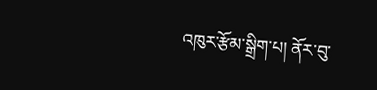འཁུར་རྩོམ་སྒྲིག་པ། ནོར་བུ་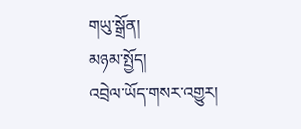གཡུ་སྒྲོན།
མཉམ་སྤྱོད།
འབྲེལ་ཡོད་གསར་འགྱུར།